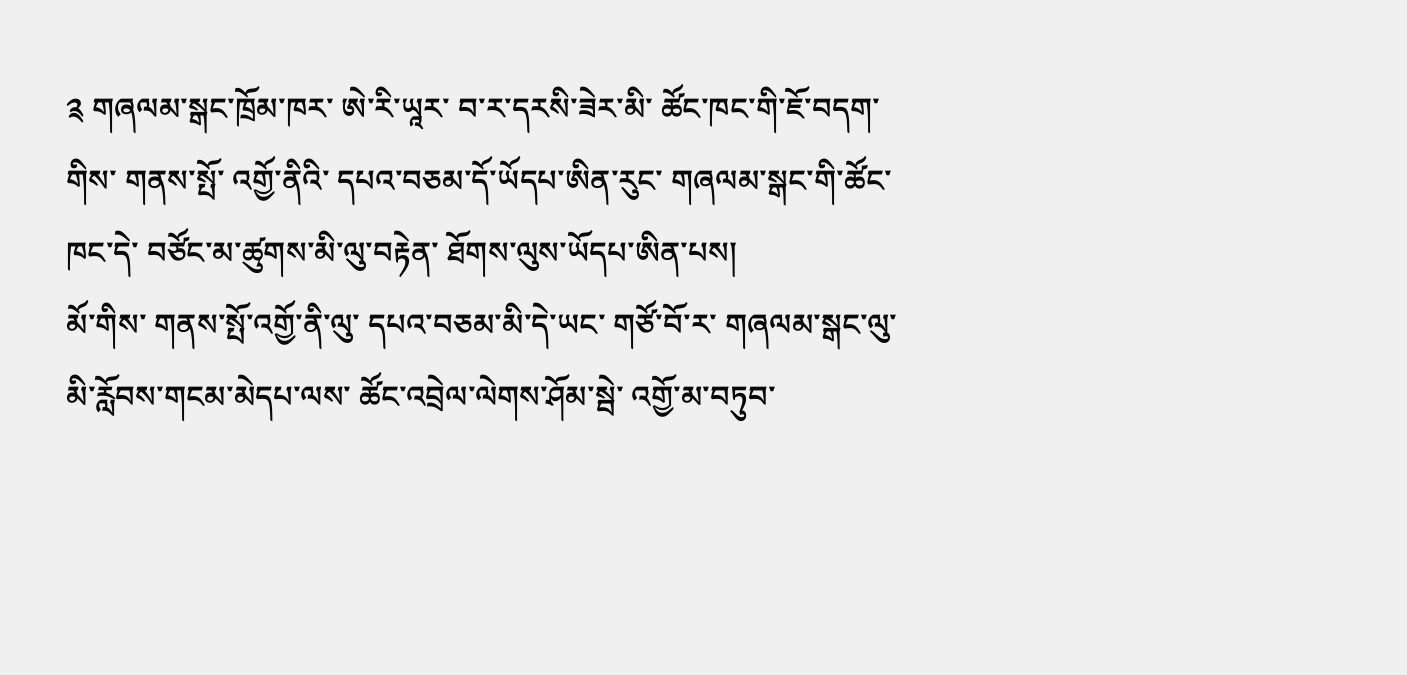༉ གཞལམ་སྒང་ཁྲོམ་ཁར་ ཨེ་རི་ཡཱར་ བ་ར་དརསི་ཟེར་མི་ ཚོང་ཁང་གི་ཇོ་བདག་གིས་ གནས་སྤོ་ འགྱོ་ནིའི་ དཔའ་བཅམ་དོ་ཡོདཔ་ཨིན་རུང་ གཞལམ་སྒང་གི་ཚོང་ཁང་དེ་ བཙོང་མ་ཚུགས་མི་ལུ་བརྟེན་ ཐོགས་ལུས་ཡོདཔ་ཨིན་པས།
མོ་གིས་ གནས་སྤོ་འགྱོ་ནི་ལུ་ དཔའ་བཅམ་མི་དེ་ཡང་ གཙོ་བོ་ར་ གཞལམ་སྒང་ལུ་ མི་རློབས་གངམ་མེདཔ་ལས་ ཚོང་འབྲེལ་ལེགས་ཤོམ་སྦེ་ འགྱོ་མ་བཏུབ་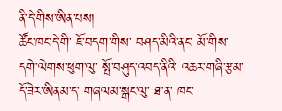ནི་དེ་གིས་ཨིན་པས།
ཚོང་ཁང་དེ་གི་ ཇོ་བདག་གིས་ བཤད་མིའི་ནང་ མོ་གིས་ དགེ་ལེགས་ཕུག་ལུ་ སྤོ་བཤུད་འབད་ནིའི་ འཆར་གཞི་རྩམ་དོ་ཟེར་ཨིནམ་ད་ གཞལམ་སྒང་ལུ་ ཐ་ན་ ཁང་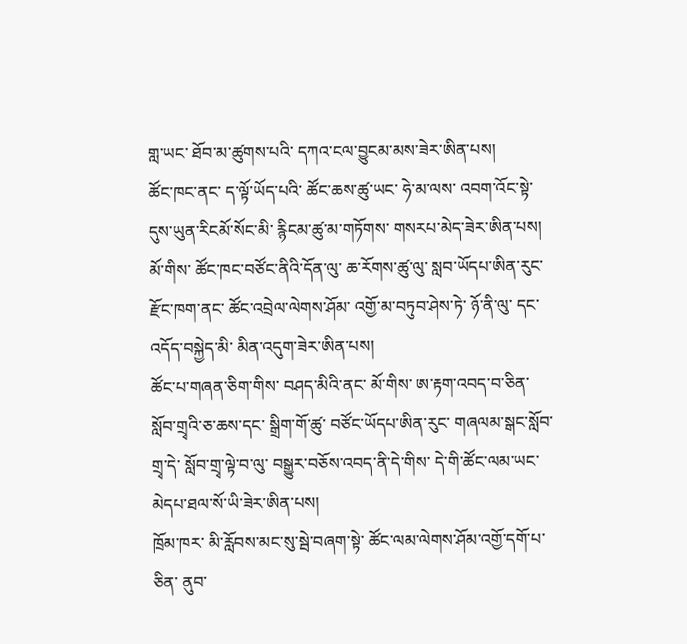གླ་ཡང་ ཐོབ་མ་ཚུགས་པའི་ དཀའ་ངལ་བྱུངམ་མས་ཟེར་ཨིན་པས།
ཚོང་ཁང་ནང་ ད་ལྟོ་ཡོད་པའི་ ཚོང་ཆས་ཚུ་ཡང་ ཧེ་མ་ལས་ འབག་འོང་སྟེ་ དུས་ཡུན་རིངམོ་སོང་མི་ རྙིངམ་ཚུ་མ་གཏོགས་ གསརཔ་མེད་ཟེར་ཨིན་པས།
མོ་གིས་ ཚོང་ཁང་བཙོང་ནིའི་དོན་ལུ་ ཆ་རོགས་ཚུ་ལུ་ སླབ་ཡོདཔ་ཨིན་རུང་ རྫོང་ཁག་ནང་ ཚོང་འབྲེལ་ལེགས་ཤོམ་ འགྱོ་མ་བཏུབ་ཤེས་ཏེ་ ཉོ་ནི་ལུ་ དང་འདོད་བསྐྱེད་མི་ མིན་འདུག་ཟེར་ཨིན་པས།
ཚོང་པ་གཞན་ཅིག་གིས་ བཤད་མིའི་ནང་ མོ་གིས་ ཨ་རྟག་འབད་བ་ཅིན་ སློབ་གྲྭའི་ཅ་ཆས་དང་ སྒྲིག་གོ་ཚུ་ བཙོང་ཡོདཔ་ཨིན་རུང་ གཞལམ་སྒང་སློབ་གྲྭ་དེ་ སློབ་གྲྭ་ལྟེ་བ་ལུ་ བསྒྱུར་བཅོས་འབད་ནི་དེ་གིས་ དེ་གི་ཚོང་ལམ་ཡང་ མེདཔ་ཐལ་སོ་ཡི་ཟེར་ཨིན་པས།
ཁྲོམ་ཁར་ མི་རློབས་མང་སུ་སྦེ་བཞག་སྟེ་ ཚོང་ལམ་ལེགས་ཤོམ་འགྱོ་དགོ་པ་ཅིན་ ནུབ་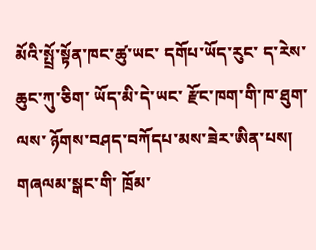མོའི་སྤྲོ་སྟོན་ཁང་ཚུ་ཡང་ དགོཔ་ཡོད་རུང་ ད་རེས་ ཆུང་ཀུ་ཅིག་ ཡོད་མི་དེ་ཡང་ རྫོང་ཁག་གི་ཁ་ཐུག་ལས་ ཉོགས་བཤད་བཀོདཔ་མས་ཟེར་ཨིན་པས།
གཞལམ་སྒང་གི་ ཁྲོམ་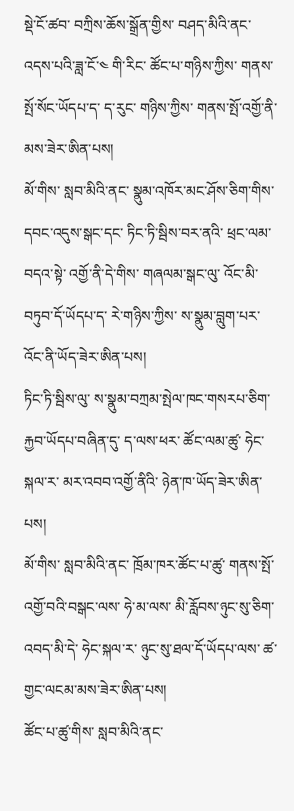སྡེ་ངོ་ཚབ་ བཀྲིས་ཆོས་སྒྲོན་གྱིས་ བཤད་མིའི་ནང་ འདས་པའི་ཟླ་ངོ་༤ གི་རིང་ ཚོང་པ་གཉིས་ཀྱིས་ གནས་སྤོ་སོང་ཡོདཔ་ད་ ད་རུང་ གཉིས་ཀྱིས་ གནས་སྤོ་འགྱོ་ནི་མས་ཟེར་ཨིན་པས།
མོ་གིས་ སླབ་མིའི་ནང་ སྣུམ་འཁོར་མང་ཤོས་ཅིག་གིས་ དབང་འདུས་སྒང་དང་ ཏིང་ཏི་སྦིས་བར་ནའི་ ཕྲང་ལམ་བདའ་སྟེ་ འགྱོ་ནི་དེ་གིས་ གཞལམ་སྒང་ལུ་ འོང་མི་བཏུབ་དོ་ཡོདཔ་ད་ རེ་གཉིས་ཀྱིས་ ས་སྣུམ་བླུག་པར་ འོང་ནི་ཡོད་ཟེར་ཨིན་པས།
ཏིང་ཏི་སྦིས་ལུ་ ས་སྣུམ་བཀྲམ་སྤེལ་ཁང་གསརཔ་ཅིག་ རྐྱབ་ཡོདཔ་བཞིན་དུ་ ད་ལས་ཕར་ ཚོང་ལམ་ཚུ་ ཧེང་སྐལ་ར་ མར་འབབ་འགྱོ་ནིའི་ ཉེན་ཁ་ཡོད་ཟེར་ཨིན་པས།
མོ་གིས་ སླབ་མིའི་ནང་ ཁྲོམ་ཁར་ཚོང་པ་ཚུ་ གནས་སྤོ་འགྱོ་བའི་བསྒང་ལས་ ཧེ་མ་ལས་ མི་རློབས་ཉུང་སུ་ཅིག་ འབད་མི་དེ་ ཧེང་སྐལ་ར་ ཉུང་སུ་ཐལ་དོ་ཡོདཔ་ལས་ ཚ་གྱང་ལངམ་མས་ཟེར་ཨིན་པས།
ཚོང་པ་ཚུ་གིས་ སླབ་མིའི་ནང་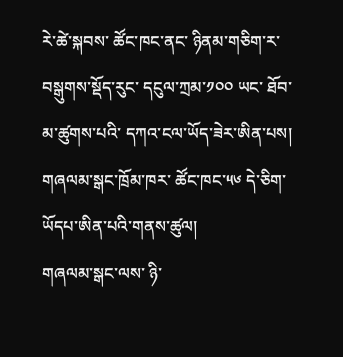རེ་ཚེ་སྐབས་ ཚོང་ཁང་ནང་ ཉིནམ་གཅིག་ར་ བསྒུགས་སྡོད་རུང་ དངུལ་ཀྲམ་༡༠༠ ཡང་ ཐོབ་མ་ཚུགས་པའི་ དཀའ་ངལ་ཡོད་ཟེར་ཨིན་པས།
གཞལམ་སྒང་ཁྲོམ་ཁར་ ཚོང་ཁང་༥༦ དེ་ཅིག་ ཡོདཔ་ཨིན་པའི་གནས་ཚུལ།
གཞལམ་སྒང་ལས་ ཉི་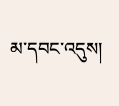མ་དབང་འདུས།